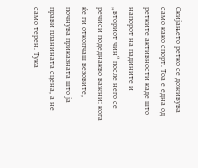Скијањето ретко се доживува само како спорт. Тоа е една од ретките активности каде што напорот на падините и „вториот чин“ после него се речиси подеднакво важни: кога ќе ги откопчаш везовите, почнува приказната што ја прави планината сцена, а не само терен. Тука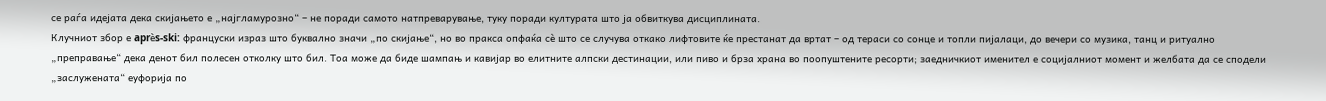се раѓа идејата дека скијањето е „најгламурозно“ – не поради самото натпреварување, туку поради културата што ја обвиткува дисциплината.
Клучниот збор е aprѐs-ski: француски израз што буквално значи „по скијање“, но во пракса опфаќа сè што се случува откако лифтовите ќе престанат да вртат – од тераси со сонце и топли пијалаци, до вечери со музика, танц и ритуално „преправање“ дека денот бил полесен отколку што бил. Тоа може да биде шампањ и кавијар во елитните алпски дестинации, или пиво и брза храна во поопуштените ресорти; заедничкиот именител е социјалниот момент и желбата да се сподели „заслужената“ еуфорија по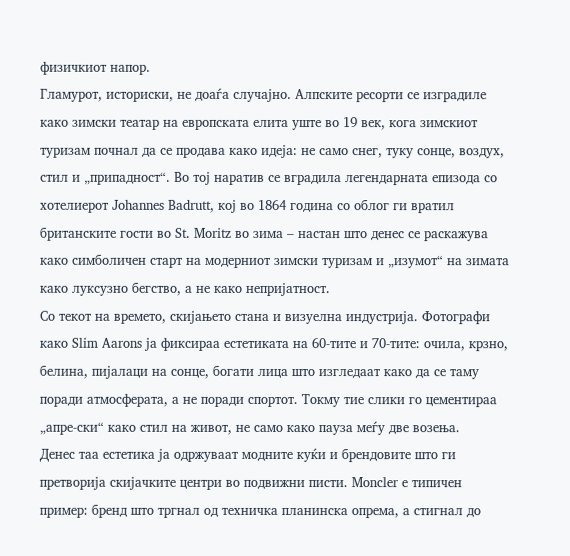физичкиот напор.
Гламурот, историски, не доаѓа случајно. Алпските ресорти се изградиле како зимски театар на европската елита уште во 19 век, кога зимскиот туризам почнал да се продава како идеја: не само снег, туку сонце, воздух, стил и „припадност“. Во тој наратив се вградила легендарната епизода со хотелиерот Johannes Badrutt, кој во 1864 година со облог ги вратил британските гости во St. Moritz во зима – настан што денес се раскажува како симболичен старт на модерниот зимски туризам и „изумот“ на зимата како луксузно бегство, а не како непријатност.
Со текот на времето, скијањето стана и визуелна индустрија. Фотографи како Slim Aarons ја фиксираа естетиката на 60-тите и 70-тите: очила, крзно, белина, пијалаци на сонце, богати лица што изгледаат како да се таму поради атмосферата, а не поради спортот. Токму тие слики го цементираа „апре-ски“ како стил на живот, не само како пауза меѓу две возења.
Денес таа естетика ја одржуваат модните куќи и брендовите што ги претворија скијачките центри во подвижни писти. Moncler е типичен пример: бренд што тргнал од техничка планинска опрема, а стигнал до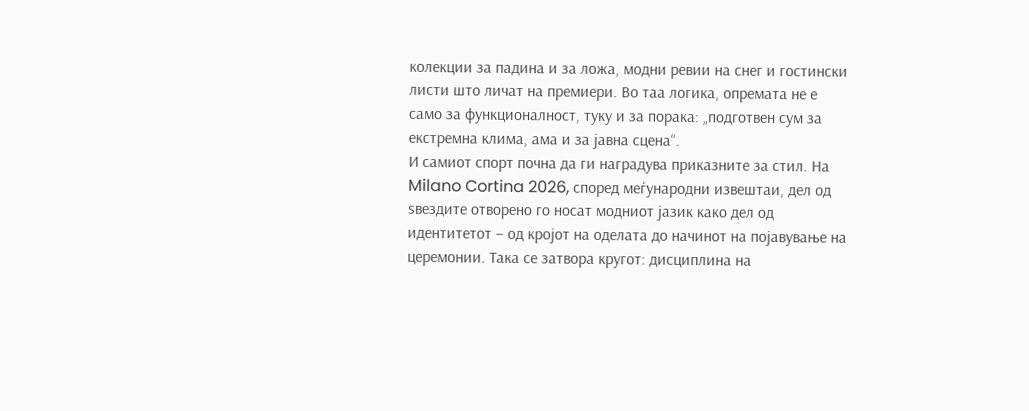колекции за падина и за ложа, модни ревии на снег и гостински листи што личат на премиери. Во таа логика, опремата не е само за функционалност, туку и за порака: „подготвен сум за екстремна клима, ама и за јавна сцена“.
И самиот спорт почна да ги наградува приказните за стил. На Milano Cortina 2026, според меѓународни извештаи, дел од ѕвездите отворено го носат модниот јазик како дел од идентитетот – од кројот на оделата до начинот на појавување на церемонии. Така се затвора кругот: дисциплина на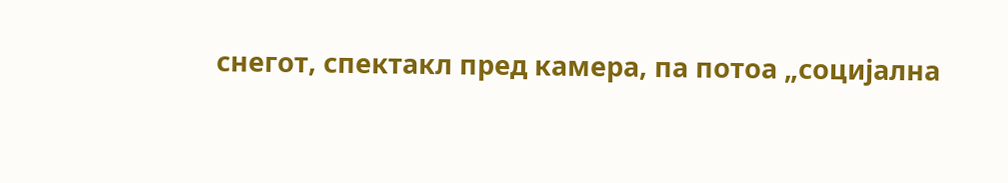снегот, спектакл пред камера, па потоа „социјална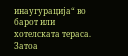инаугурација“ во барот или хотелската тераса.
Затоа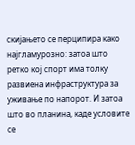скијањето се перципира како најгламурозно: затоа што ретко кој спорт има толку развиена инфраструктура за уживање по напорот. И затоа што во планина, каде условите се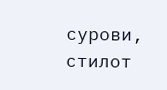сурови, стилот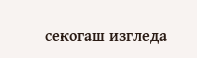секогаш изгледа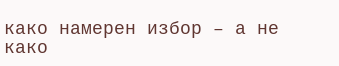како намерен избор – а не како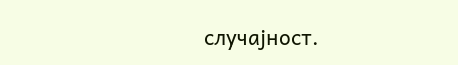случајност.